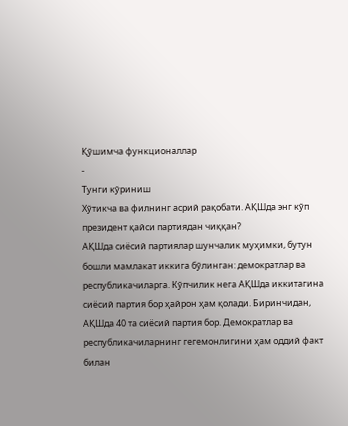Қўшимча функционаллар
-
Тунги кўриниш
Хўтикча ва филнинг асрий рақобати. АҚШда энг кўп президент қайси партиядан чиққан?
АҚШда сиёсий партиялар шунчалик муҳимки, бутун бошли мамлакат иккига бўлинган: демократлар ва республикачиларга. Кўпчилик нега АҚШда иккитагина сиёсий партия бор ҳайрон ҳам қолади. Биринчидан, АҚШда 40 та сиёсий партия бор. Демократлар ва республикачиларнинг гегемонлигини ҳам оддий факт билан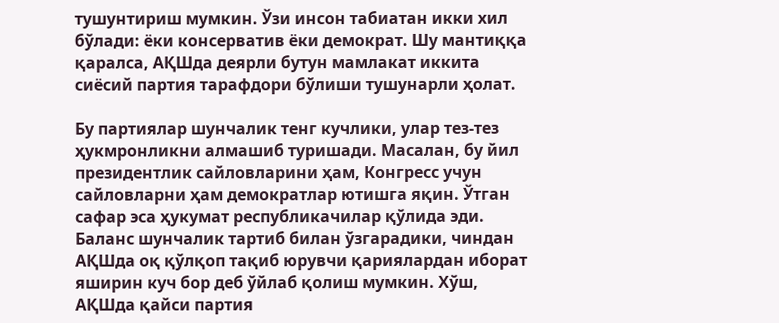тушунтириш мумкин. Ўзи инсон табиатан икки хил бўлади: ёки консерватив ёки демократ. Шу мантиққа қаралса, АҚШда деярли бутун мамлакат иккита сиёсий партия тарафдори бўлиши тушунарли ҳолат.

Бу партиялар шунчалик тенг кучлики, улар тез-тез ҳукмронликни алмашиб туришади. Масалан, бу йил президентлик сайловларини ҳам, Конгресс учун сайловларни ҳам демократлар ютишга яқин. Ўтган сафар эса ҳукумат республикачилар қўлида эди. Баланс шунчалик тартиб билан ўзгарадики, чиндан АҚШда оқ қўлқоп тақиб юрувчи қариялардан иборат яширин куч бор деб ўйлаб қолиш мумкин. Хўш, АҚШда қайси партия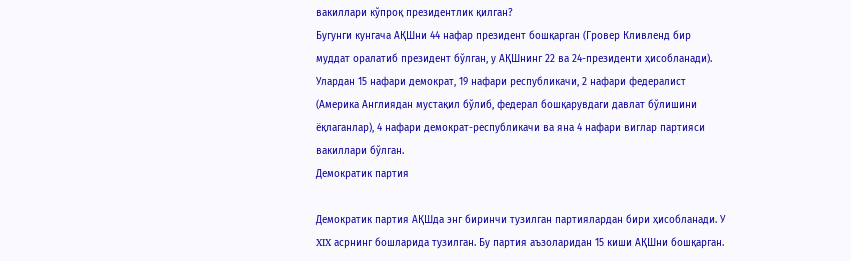вакиллари кўпроқ президентлик қилган?
Бугунги кунгача АҚШни 44 нафар президент бошқарган (Гровер Кливленд бир муддат оралатиб президент бўлган, у АҚШнинг 22 ва 24-президенти ҳисобланади). Улардан 15 нафари демократ, 19 нафари республикачи, 2 нафари федералист (Америка Англиядан мустақил бўлиб, федерал бошқарувдаги давлат бўлишини ёқлаганлар), 4 нафари демократ-республикачи ва яна 4 нафари виглар партияси вакиллари бўлган.
Демократик партия

Демократик партия АҚШда энг биринчи тузилган партиялардан бири ҳисобланади. У XIX асрнинг бошларида тузилган. Бу партия аъзоларидан 15 киши АҚШни бошқарган.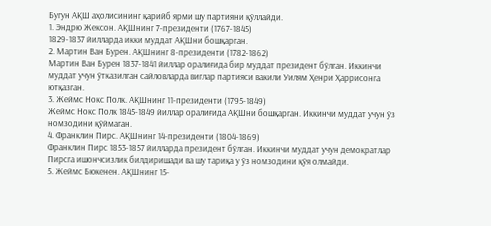Бугун АҚШ аҳолисининг қарийб ярми шу партияни қўллайди.
1. Эндрю Жексон. АҚШнинг 7-президенти (1767-1845)
1829-1837 йилларда икки муддат АҚШни бошқарган.
2. Мартин Ван Бурен. АҚШнинг 8-президенти (1782-1862)
Мартин Ван Бурен 1837-1841 йиллар оралиғида бир муддат президент бўлган. Иккинчи муддат учун ўтказилган сайловларда виглар партияси вакили Уилям Ҳенри Ҳаррисонга ютқазган.
3. Жеймс Нокс Полк. АҚШнинг 11-президенти (1795-1849)
Жеймс Нокс Полк 1845-1849 йиллар оралиғида АҚШни бошқарган. Иккинчи муддат учун ўз номзодини қўймаган.
4. Франклин Пирс. АҚШнинг 14-президенти (1804-1869)
Франклин Пирс 1853-1857 йилларда президент бўлган. Иккинчи муддат учун демократлар Пирсга ишончсизлик билдиришади ва шу тариқа у ўз номзодини қўя олмайди.
5. Жеймс Бюкенен. АҚШнинг 15-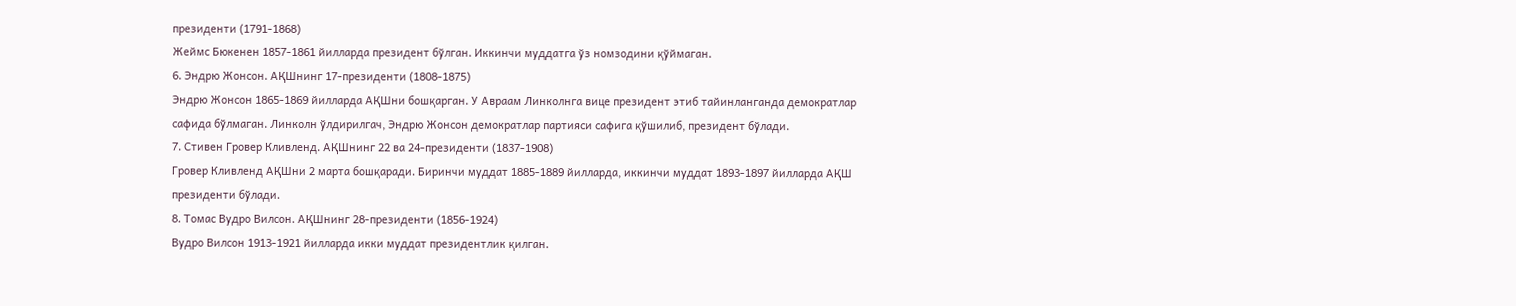президенти (1791-1868)
Жеймс Бюкенен 1857-1861 йилларда президент бўлган. Иккинчи муддатга ўз номзодини қўймаган.
6. Эндрю Жонсон. АҚШнинг 17-президенти (1808-1875)
Эндрю Жонсон 1865-1869 йилларда АҚШни бошқарган. У Авраам Линколнга вице президент этиб тайинланганда демократлар сафида бўлмаган. Линколн ўлдирилгач, Эндрю Жонсон демократлар партияси сафига қўшилиб, президент бўлади.
7. Стивен Гровер Кливленд. АҚШнинг 22 ва 24-президенти (1837-1908)
Гровер Кливленд АҚШни 2 марта бошқаради. Биринчи муддат 1885-1889 йилларда, иккинчи муддат 1893-1897 йилларда АҚШ президенти бўлади.
8. Томас Вудро Вилсон. АҚШнинг 28-президенти (1856-1924)
Вудро Вилсон 1913-1921 йилларда икки муддат президентлик қилган.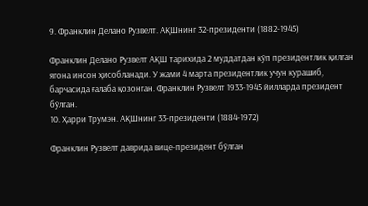9. Франклин Делано Рузвелт. АҚШнинг 32-президенти (1882-1945)

Франклин Делано Рузвелт АҚШ тарихида 2 муддатдан кўп президентлик қилган ягона инсон ҳисобланади. У жами 4 марта президентлик учун курашиб, барчасида ғалаба қозонган. Франклин Рузвелт 1933-1945 йилларда президент бўлган.
10. Ҳарри Трумэн. АҚШнинг 33-президенти (1884-1972)

Франклин Рузвелт даврида вице-президент бўлган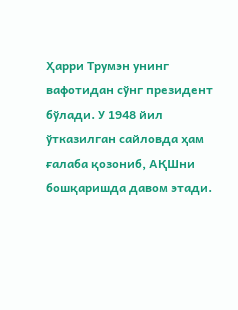Ҳарри Трумэн унинг вафотидан сўнг президент бўлади. У 1948 йил ўтказилган сайловда ҳам ғалаба қозониб, АҚШни бошқаришда давом этади.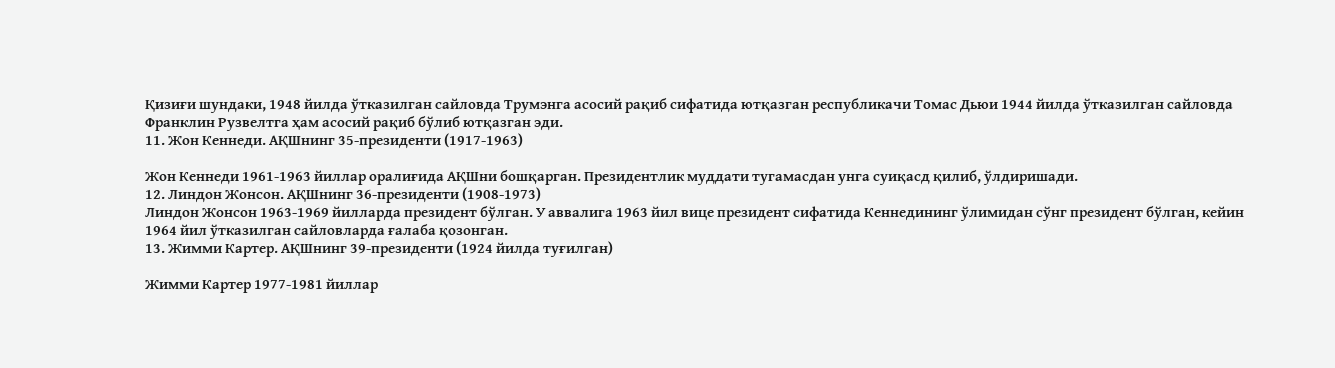Қизиғи шундаки, 1948 йилда ўтказилган сайловда Трумэнга асосий рақиб сифатида ютқазган республикачи Томас Дьюи 1944 йилда ўтказилган сайловда Франклин Рузвелтга ҳам асосий рақиб бўлиб ютқазган эди.
11. Жон Кеннеди. АҚШнинг 35-президенти (1917-1963)

Жон Кеннеди 1961-1963 йиллар оралиғида АҚШни бошқарган. Президентлик муддати тугамасдан унга суиқасд қилиб, ўлдиришади.
12. Линдон Жонсон. АҚШнинг 36-президенти (1908-1973)
Линдон Жонсон 1963-1969 йилларда президент бўлган. У аввалига 1963 йил вице президент сифатида Кеннедининг ўлимидан сўнг президент бўлган, кейин 1964 йил ўтказилган сайловларда ғалаба қозонган.
13. Жимми Картер. АҚШнинг 39-президенти (1924 йилда туғилган)

Жимми Картер 1977-1981 йиллар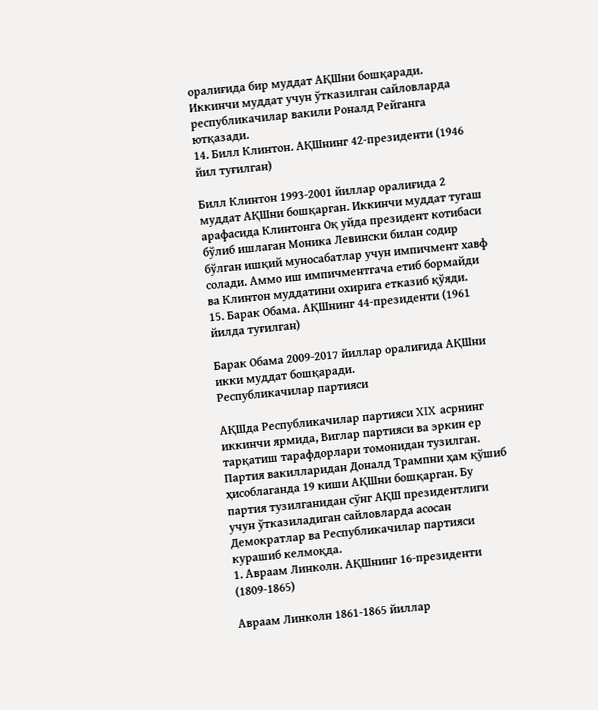оралиғида бир муддат АҚШни бошқаради. Иккинчи муддат учун ўтказилган сайловларда республикачилар вакили Роналд Рейганга ютқазади.
14. Билл Клинтон. АҚШнинг 42-президенти (1946 йил туғилган)

Билл Клинтон 1993-2001 йиллар оралиғида 2 муддат АҚШни бошқарган. Иккинчи муддат тугаш арафасида Клинтонга Оқ уйда президент котибаси бўлиб ишлаган Моника Левински билан содир бўлган ишқий муносабатлар учун импичмент хавф солади. Аммо иш импичментгача етиб бормайди ва Клинтон муддатини охирига етказиб қўяди.
15. Барак Обама. АҚШнинг 44-президенти (1961 йилда туғилган)

Барак Обама 2009-2017 йиллар оралиғида АҚШни икки муддат бошқаради.
Республикачилар партияси

АҚШда Республикачилар партияси XIX асрнинг иккинчи ярмида, Виглар партияси ва эркин ер тарқатиш тарафдорлари томонидан тузилган. Партия вакилларидан Доналд Трампни ҳам қўшиб ҳисоблаганда 19 киши АҚШни бошқарган. Бу партия тузилганидан сўнг АҚШ президентлиги учун ўтказиладиган сайловларда асосан Демократлар ва Республикачилар партияси курашиб келмоқда.
1. Авраам Линколн. АҚШнинг 16-президенти (1809-1865)

Авраам Линколн 1861-1865 йиллар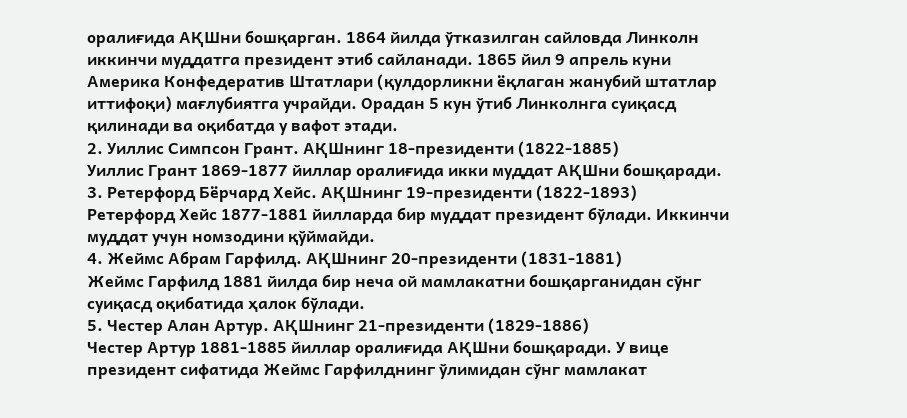оралиғида АҚШни бошқарган. 1864 йилда ўтказилган сайловда Линколн иккинчи муддатга президент этиб сайланади. 1865 йил 9 апрель куни Америка Конфедератив Штатлари (қулдорликни ёқлаган жанубий штатлар иттифоқи) мағлубиятга учрайди. Орадан 5 кун ўтиб Линколнга суиқасд қилинади ва оқибатда у вафот этади.
2. Уиллис Симпсон Грант. АҚШнинг 18-президенти (1822-1885)
Уиллис Грант 1869-1877 йиллар оралиғида икки муддат АҚШни бошқаради.
3. Ретерфорд Бёрчард Хейс. АҚШнинг 19-президенти (1822-1893)
Ретерфорд Хейс 1877-1881 йилларда бир муддат президент бўлади. Иккинчи муддат учун номзодини қўймайди.
4. Жеймс Абрам Гарфилд. АҚШнинг 20-президенти (1831-1881)
Жеймс Гарфилд 1881 йилда бир неча ой мамлакатни бошқарганидан сўнг суиқасд оқибатида ҳалок бўлади.
5. Честер Алан Артур. АҚШнинг 21-президенти (1829-1886)
Честер Артур 1881-1885 йиллар оралиғида АҚШни бошқаради. У вице президент сифатида Жеймс Гарфилднинг ўлимидан сўнг мамлакат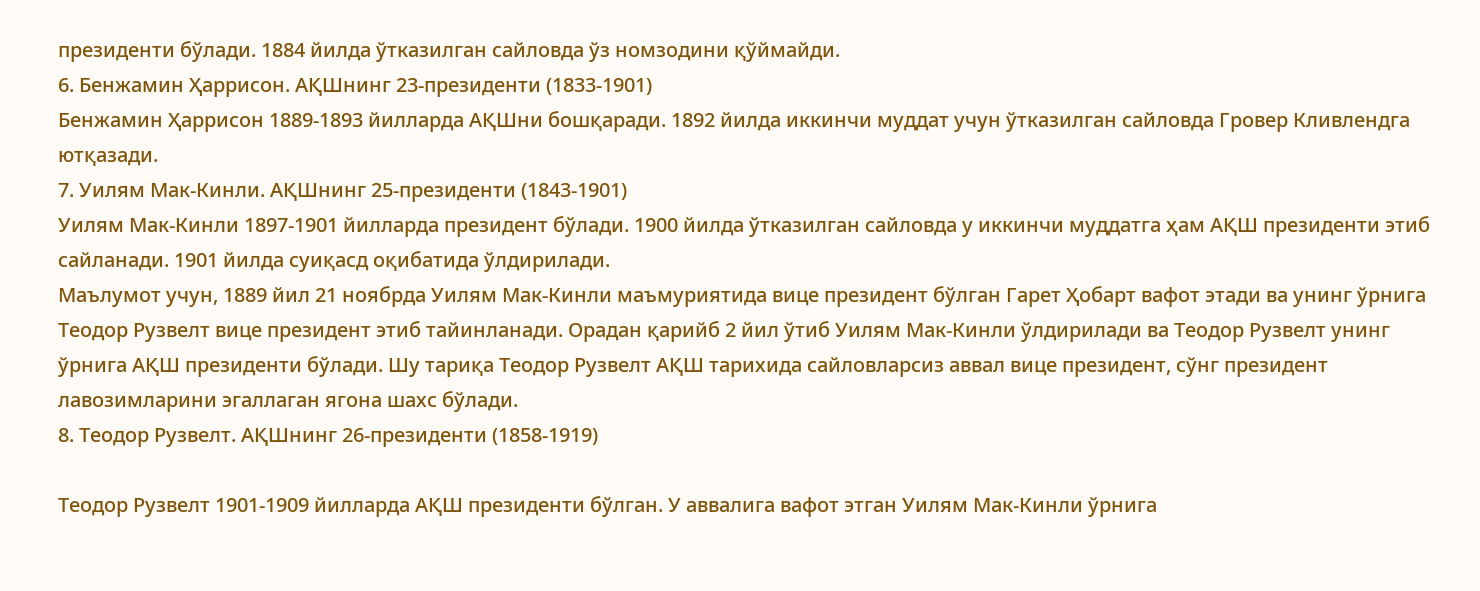президенти бўлади. 1884 йилда ўтказилган сайловда ўз номзодини қўймайди.
6. Бенжамин Ҳаррисон. АҚШнинг 23-президенти (1833-1901)
Бенжамин Ҳаррисон 1889-1893 йилларда АҚШни бошқаради. 1892 йилда иккинчи муддат учун ўтказилган сайловда Гровер Кливлендга ютқазади.
7. Уилям Мак-Кинли. АҚШнинг 25-президенти (1843-1901)
Уилям Мак-Кинли 1897-1901 йилларда президент бўлади. 1900 йилда ўтказилган сайловда у иккинчи муддатга ҳам АҚШ президенти этиб сайланади. 1901 йилда суиқасд оқибатида ўлдирилади.
Маълумот учун, 1889 йил 21 ноябрда Уилям Мак-Кинли маъмуриятида вице президент бўлган Гарет Ҳобарт вафот этади ва унинг ўрнига Теодор Рузвелт вице президент этиб тайинланади. Орадан қарийб 2 йил ўтиб Уилям Мак-Кинли ўлдирилади ва Теодор Рузвелт унинг ўрнига АҚШ президенти бўлади. Шу тариқа Теодор Рузвелт АҚШ тарихида сайловларсиз аввал вице президент, сўнг президент лавозимларини эгаллаган ягона шахс бўлади.
8. Теодор Рузвелт. АҚШнинг 26-президенти (1858-1919)

Теодор Рузвелт 1901-1909 йилларда АҚШ президенти бўлган. У аввалига вафот этган Уилям Мак-Кинли ўрнига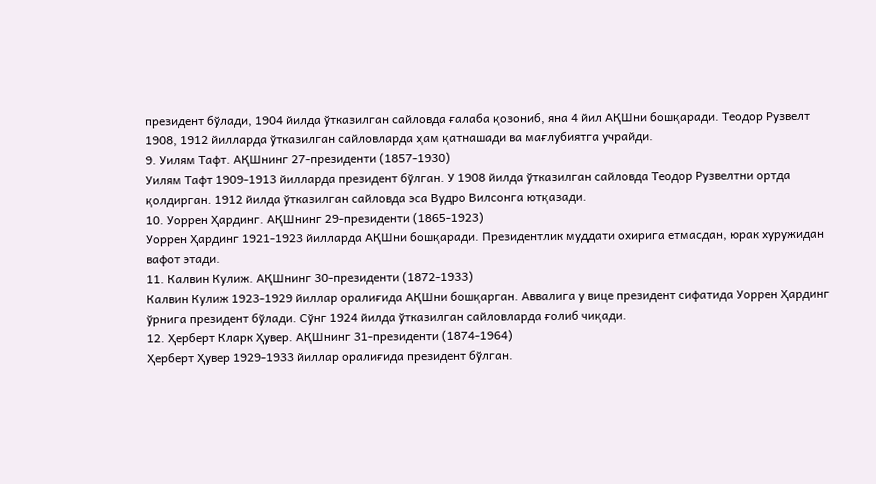президент бўлади, 1904 йилда ўтказилган сайловда ғалаба қозониб, яна 4 йил АҚШни бошқаради. Теодор Рузвелт 1908, 1912 йилларда ўтказилган сайловларда ҳам қатнашади ва мағлубиятга учрайди.
9. Уилям Тафт. АҚШнинг 27-президенти (1857-1930)
Уилям Тафт 1909-1913 йилларда президент бўлган. У 1908 йилда ўтказилган сайловда Теодор Рузвелтни ортда қолдирган. 1912 йилда ўтказилган сайловда эса Вудро Вилсонга ютқазади.
10. Уоррен Ҳардинг. АҚШнинг 29-президенти (1865-1923)
Уоррен Ҳардинг 1921-1923 йилларда АҚШни бошқаради. Президентлик муддати охирига етмасдан, юрак хуружидан вафот этади.
11. Калвин Кулиж. АҚШнинг 30-президенти (1872-1933)
Калвин Кулиж 1923-1929 йиллар оралиғида АҚШни бошқарган. Аввалига у вице президент сифатида Уоррен Ҳардинг ўрнига президент бўлади. Сўнг 1924 йилда ўтказилган сайловларда ғолиб чиқади.
12. Ҳерберт Кларк Ҳувер. АҚШнинг 31-президенти (1874-1964)
Ҳерберт Ҳувер 1929-1933 йиллар оралиғида президент бўлган.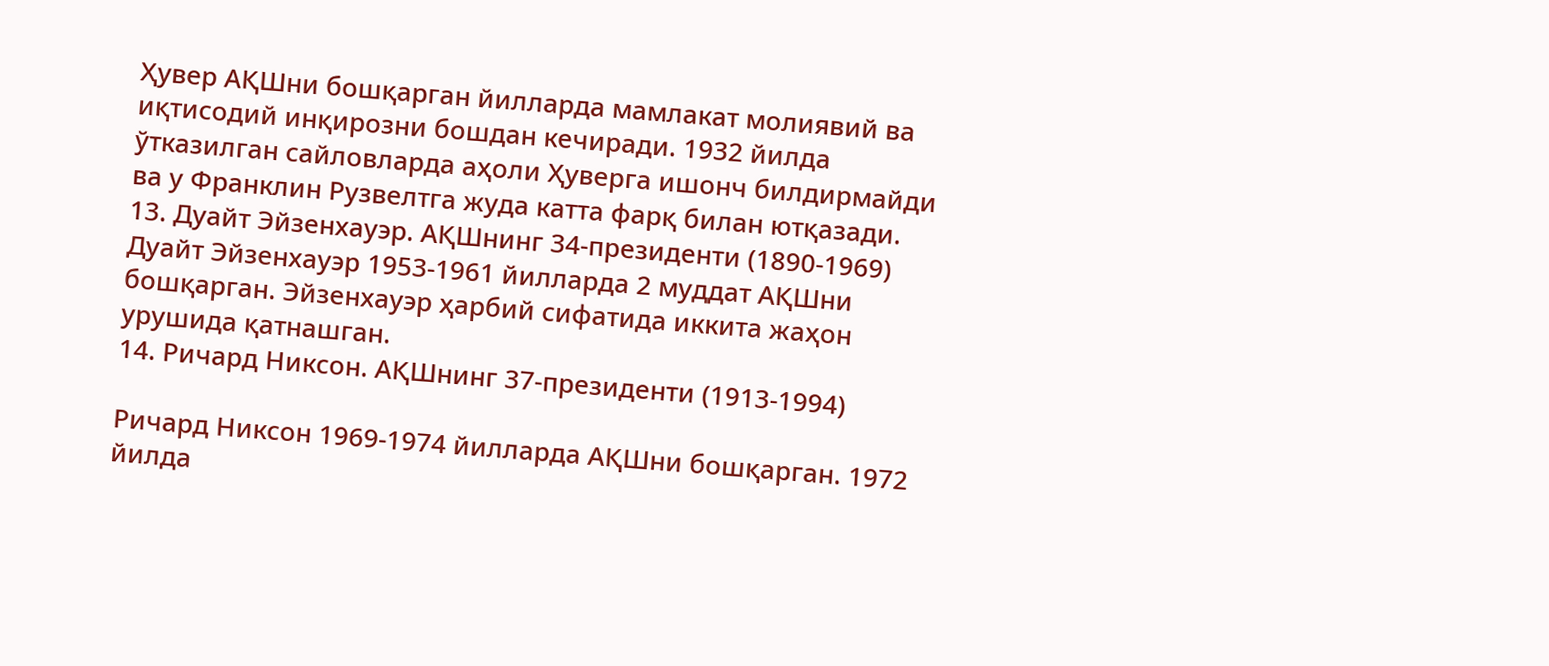Ҳувер АҚШни бошқарган йилларда мамлакат молиявий ва иқтисодий инқирозни бошдан кечиради. 1932 йилда ўтказилган сайловларда аҳоли Ҳуверга ишонч билдирмайди ва у Франклин Рузвелтга жуда катта фарқ билан ютқазади.
13. Дуайт Эйзенхауэр. АҚШнинг 34-президенти (1890-1969)
Дуайт Эйзенхауэр 1953-1961 йилларда 2 муддат АҚШни бошқарган. Эйзенхауэр ҳарбий сифатида иккита жаҳон урушида қатнашган.
14. Ричард Никсон. АҚШнинг 37-президенти (1913-1994)

Ричард Никсон 1969-1974 йилларда АҚШни бошқарган. 1972 йилда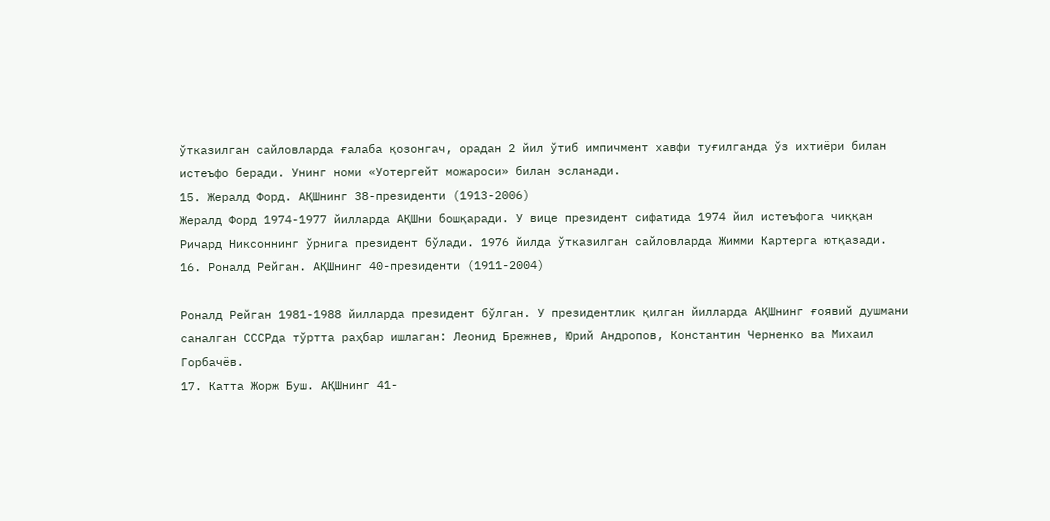ўтказилган сайловларда ғалаба қозонгач, орадан 2 йил ўтиб импичмент хавфи туғилганда ўз ихтиёри билан истеъфо беради. Унинг номи «Уотергейт можароси» билан эсланади.
15. Жералд Форд. АҚШнинг 38-президенти (1913-2006)
Жералд Форд 1974-1977 йилларда АҚШни бошқаради. У вице президент сифатида 1974 йил истеъфога чиққан Ричард Никсоннинг ўрнига президент бўлади. 1976 йилда ўтказилган сайловларда Жимми Картерга ютқазади.
16. Роналд Рейган. АҚШнинг 40-президенти (1911-2004)

Роналд Рейган 1981-1988 йилларда президент бўлган. У президентлик қилган йилларда АҚШнинг ғоявий душмани саналган СССРда тўртта раҳбар ишлаган: Леонид Брежнев, Юрий Андропов, Константин Черненко ва Михаил Горбачёв.
17. Катта Жорж Буш. АҚШнинг 41-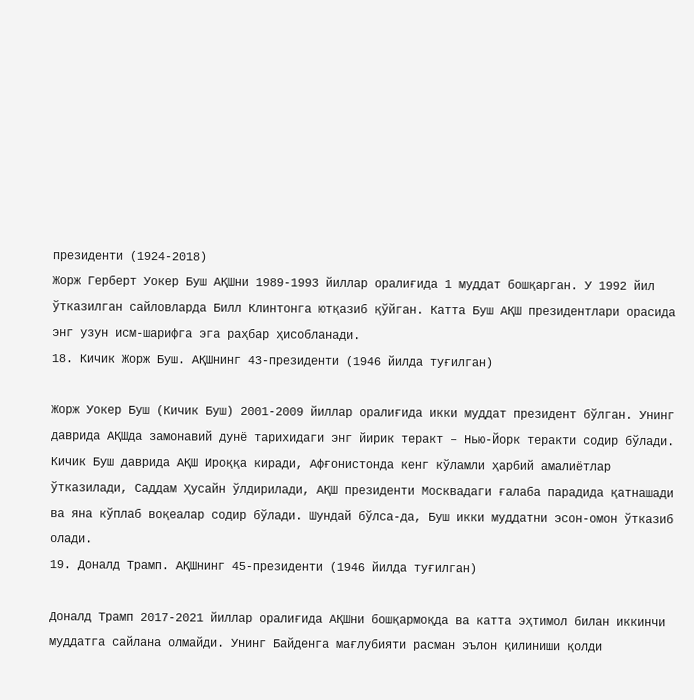президенти (1924-2018)
Жорж Герберт Уокер Буш АҚШни 1989-1993 йиллар оралиғида 1 муддат бошқарган. У 1992 йил ўтказилган сайловларда Билл Клинтонга ютқазиб қўйган. Катта Буш АҚШ президентлари орасида энг узун исм-шарифга эга раҳбар ҳисобланади.
18. Кичик Жорж Буш. АҚШнинг 43-президенти (1946 йилда туғилган)

Жорж Уокер Буш (Кичик Буш) 2001-2009 йиллар оралиғида икки муддат президент бўлган. Унинг даврида АҚШда замонавий дунё тарихидаги энг йирик теракт – Нью-Йорк теракти содир бўлади. Кичик Буш даврида АҚШ Ироққа киради, Афғонистонда кенг кўламли ҳарбий амалиётлар ўтказилади, Саддам Ҳусайн ўлдирилади, АҚШ президенти Москвадаги ғалаба парадида қатнашади ва яна кўплаб воқеалар содир бўлади. Шундай бўлса-да, Буш икки муддатни эсон-омон ўтказиб олади.
19. Доналд Трамп. АҚШнинг 45-президенти (1946 йилда туғилган)

Доналд Трамп 2017-2021 йиллар оралиғида АҚШни бошқармоқда ва катта эҳтимол билан иккинчи муддатга сайлана олмайди. Унинг Байденга мағлубияти расман эълон қилиниши қолди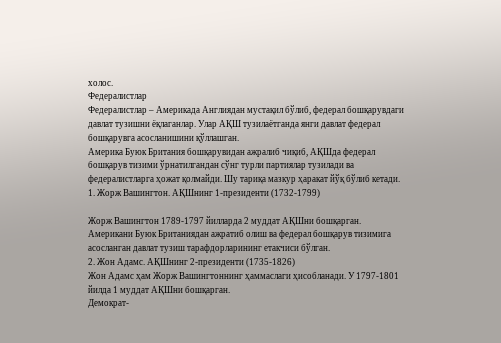холос.
Федералистлар
Федералистлар – Америкада Англиядан мустақил бўлиб, федерал бошқарувдаги давлат тузишни ёқлаганлар. Улар АҚШ тузилаётганда янги давлат федерал бошқарувга асосланишини қўллашган.
Америка Буюк Британия бошқарувидан ажралиб чиқиб, АҚШда федерал бошқарув тизими ўрнатилгандан сўнг турли партиялар тузилади ва федералистларга ҳожат қолмайди. Шу тариқа мазкур ҳаракат йўқ бўлиб кетади.
1. Жорж Вашингтон. АҚШнинг 1-президенти (1732-1799)

Жорж Вашингтон 1789-1797 йилларда 2 муддат АҚШни бошқарган. Американи Буюк Британиядан ажратиб олиш ва федерал бошқарув тизимига асосланган давлат тузиш тарафдорларининг етакчиси бўлган.
2. Жон Адамс. АҚШнинг 2-президенти (1735-1826)
Жон Адамс ҳам Жорж Вашингтоннинг ҳаммаслаги ҳисобланади. У 1797-1801 йилда 1 муддат АҚШни бошқарган.
Демократ-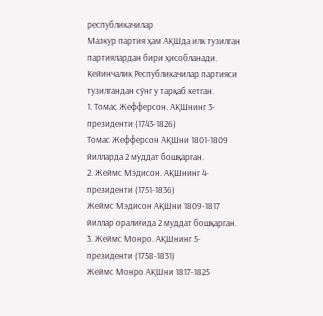республикачилар
Мазкур партия ҳам АҚШда илк тузилган партиялардан бири ҳисобланади. Кейинчалик Республикачилар партияси тузилгандан сўнг у тарқаб кетган.
1. Томас Жефферсон. АҚШнинг 3-президенти (1743-1826)
Томас Жефферсон АҚШни 1801-1809 йилларда 2 муддат бошқарган.
2. Жеймс Мэдисон. АҚШнинг 4-президенти (1751-1836)
Жеймс Мэдисон АҚШни 1809-1817 йиллар оралиғида 2 муддат бошқарган.
3. Жеймс Монро. АҚШнинг 5-президенти (1758-1831)
Жеймс Монро АҚШни 1817-1825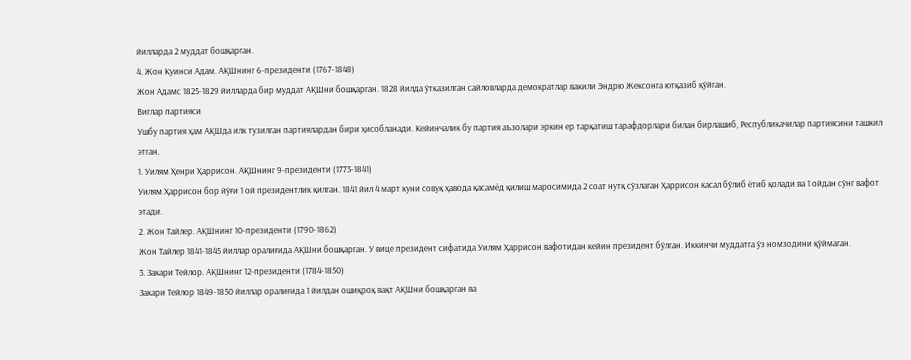йилларда 2 муддат бошқарган.
4. Жон Куинси Адам. АҚШнинг 6-президенти (1767-1848)
Жон Адамс 1825-1829 йилларда бир муддат АҚШни бошқарган. 1828 йилда ўтказилган сайловларда демократлар вакили Эндрю Жексонга ютқазиб қўйган.
Виглар партияси
Ушбу партия ҳам АҚШда илк тузилган партиялардан бири ҳисобланади. Кейинчалик бу партия аъзолари эркин ер тарқатиш тарафдорлари билан бирлашиб, Республикачилар партиясини ташкил этган.
1. Уилям Ҳенри Ҳаррисон. АҚШнинг 9-президенти (1773-1841)
Уилям Ҳаррисон бор йўғи 1 ой президентлик қилган. 1841 йил 4 март куни совуқ ҳавода қасамёд қилиш маросимида 2 соат нутқ сўзлаган Ҳаррисон касал бўлиб ётиб қолади ва 1 ойдан сўнг вафот этади.
2. Жон Тайлер. АҚШнинг 10-президенти (1790-1862)
Жон Тайлер 1841-1845 йиллар оралиғида АҚШни бошқарган. У вице президент сифатида Уилям Ҳаррисон вафотидан кейин президент бўлган. Иккинчи муддатга ўз номзодини қўймаган.
3. Закари Тейлор. АҚШнинг 12-президенти (1784-1850)
Закари Тейлор 1849-1850 йиллар оралиғида 1 йилдан ошиқроқ вақт АҚШни бошқарган ва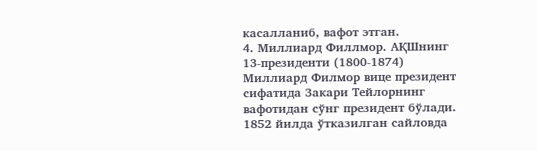касалланиб, вафот этган.
4. Миллиард Филлмор. АҚШнинг 13-президенти (1800-1874)
Миллиард Филмор вице президент сифатида Закари Тейлорнинг вафотидан сўнг президент бўлади. 1852 йилда ўтказилган сайловда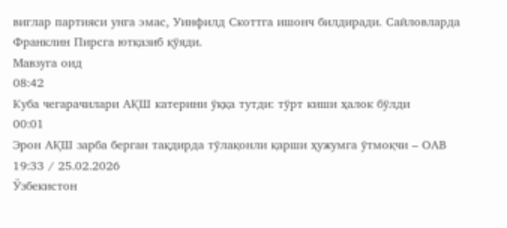виглар партияси унга эмас, Уинфилд Скоттга ишонч билдиради. Сайловларда Франклин Пирсга ютқазиб қўяди.
Мавзуга оид
08:42
Куба чегарачилари АҚШ катерини ўққа тутди: тўрт киши ҳалок бўлди
00:01
Эрон АҚШ зарба берган тақдирда тўлақонли қарши ҳужумга ўтмоқчи – ОАВ
19:33 / 25.02.2026
Ўзбекистон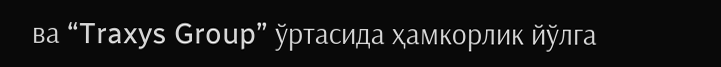ва “Traxys Group” ўртасида ҳамкорлик йўлга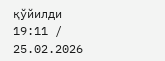қўйилди
19:11 / 25.02.2026